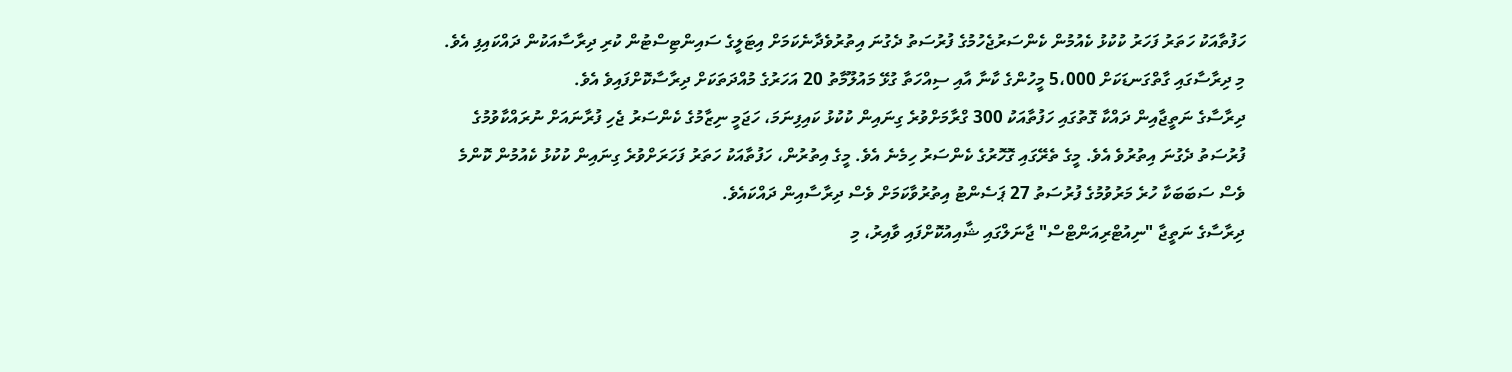ހަފުތާއަކު ހަތަރު ފަހަރު ކުކުޅު ކެއުމުން ކެންސަރުޖެހުމުގެ ފުރުސަތު ދެގުނަ އިތުރުވެދާނެކަމަށް އިޓަލީގެ ސައިންޓިސްޓުން ކުރި ދިރާސާއަކުން ދައްކައިފި އެވެ.
މި ދިރާސާގައި ގާތްގަނޑަކަށް 5،000 މީހުންގެ ކާނާ އާއި ސިއްހަތާ ގުޅޭ މައުލޫމާތު 20 އަހަރުގެ މުއްދަތަކަށް ދިރާސާކޮށްފައިވެ އެވެ.
ދިރާސާގެ ނަތީޖާއިން ދައްކާ ގޮތުގައި ހަފުތާއަކު 300 ގްރާމަށްވުރެ ގިނައިން ކުކުޅު ކައިފިނަމަ، ހަޖަމީ ނިޒާމުގެ ކެންސަރު ޖެހި ފުރާނައަށް ނުރައްކާވުމުގެ ފުރުސަތު ދެގުނަ އިތުރުވެ އެވެ. މީގެ ތެރޭގައި ގޮހޮރުގެ ކެންސަރު ހިމެނެ އެވެ. މީގެ އިތުރުން، ހަފުތާއަކު ހަތަރު ފަހަރަށްވުރެ ގިނައިން ކުކުޅު ކެއުމުން ކޮންމެ ވެސް ސަބަބަކާ ހުރެ މަރުވުމުގެ ފުރުސަތު 27 ޕަސެންޓު އިތުރުވާކަމަށް ވެސް ދިރާސާއިން ދައްކައެވެ.
ދިރާސާގެ ނަތީޖާ "ނިއުޓްރިއަންޓްސް" ޖާނަލްގައި ޝާއިއުކޮށްފައި ވާއިރު، މި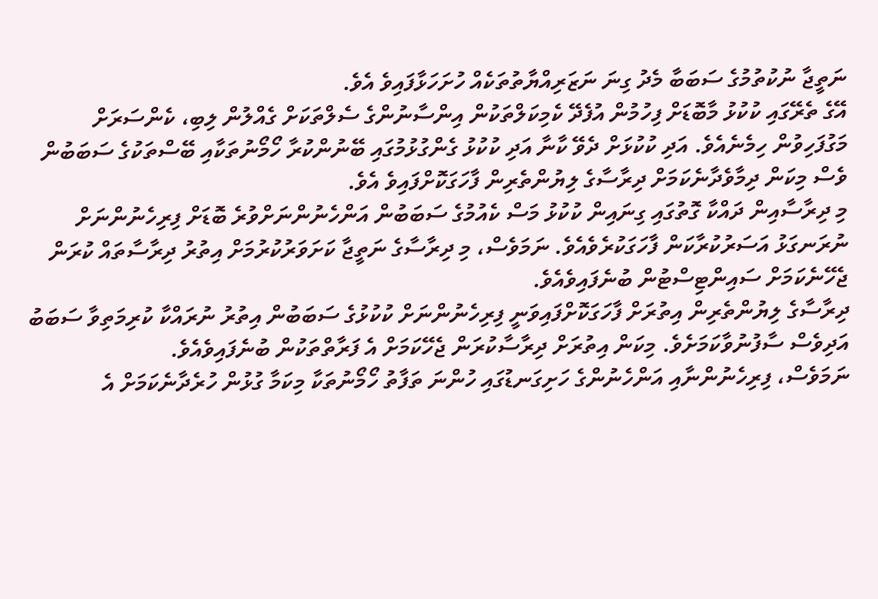ނަތީޖާ ނުކުތުމުގެ ސަބަބާ މެދު ގިނަ ނަޒަރިއްޔާތުތަކެއް ހުށަހަޅާފައިވެ އެވެ.
އޭގެ ތެރޭގައި ކުކުޅު މާބޮޑަށް ފިހުމުން އުފެދޭ ކެމިކަލްތަކުން އިންސާނުންގެ ސެލްތަކަށް ގެއްލުން ލިބި، ކެންސަރަށް މަގުފަހިވުން ހިމެނެއެވެ. އަދި ކުކުޅަށް ދެވޭ ކާނާ އަދި ކުކުޅު ގެންގުޅުމުގައި ބޭނުންކުރާ ހޯމޯނުތަކާއި ބޭސްތަކުގެ ސަބަބުން ވެސް މިކަން ދިމާވެދާނެކަމަށް ދިރާސާގެ ލިޔުންތެރިން ފާހަގަކޮށްފައިވެ އެވެ.
މި ދިރާސާއިން ދައްކާ ގޮތުގައި ގިނައިން ކުކުޅު މަސް ކެއުމުގެ ސަބަބުން އަންހެނުންނަށްވުރެ ބޮޑަށް ފިރިހެނުންނަށް ނުރަނގަޅު އަސަރުކުރާކަން ފާހަގަކުރެވެއެވެ. ނަމަވެސް، މި ދިރާސާގެ ނަތީޖާ ކަށަވަރުކުރުމަށް އިތުރު ދިރާސާތައް ކުރަން ޖެހޭނެކަމަށް ސައިންޓިސްޓުން ބުނެފައިވެއެވެ.
ދިރާސާގެ ލިޔުންތެރިން އިތުރަށް ފާހަގަކޮށްފައިވަނީ ފިރިހެނުންނަށް ކުކުޅުގެ ސަބަބުން އިތުރު ނުރައްކާ ކުރިމަތިވާ ސަބަބު އަދިވެސް ސާފުނުވާކަމަށެވެ. މިކަން އިތުރަށް ދިރާސާކުރަން ޖެހޭކަމަށް އެ ފަރާތްތަކުން ބުނެފައިވެއެވެ.
ނަމަވެސް، ފިރިހެނުންނާއި އަންހެނުންގެ ހަށިގަނޑުގައި ހުންނަ ތަފާތު ހޯމޯނުތަކާ މިކަމާ ގުޅުން ހުރެދާނެކަމަށް އެ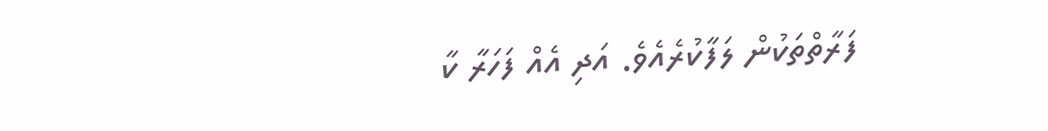ފަރާތްތަކުން ލަފާކުރެއެވެ. އަދި އެއް ފަހަރާ ކާ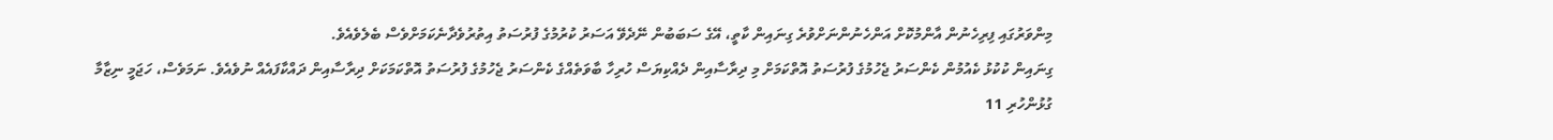މިންވަރުގައި ފިރިހެނުން އާންމުކޮށް އަންހެނުންނަށްވުރެ ގިނައިން ކާތީ، އޭގެ ސަބަބުން ނޭދެވޭ އަސަރު ކުރުމުގެ ފުރުސަތު އިތުރުވެދާނެކަމަށްވެސް ބެލެވެއެވެ.
ގިނައިން ކުކުޅު ކެއުމުން ކެންސަރު ޖެހުމުގެ ފުރުސަތު އޮތްކަމަށް މި ދިރާސާއިން ދެއްކިޔަސް ހުރިހާ ބާވަތެއްގެ ކެންސަރު ޖެހުމުގެ ފުރުސަތު އޮތްކަމަކަށް ދިރާސާއިން ދައްކާފައެއް ނުވެއެވެ. ނަމަވެސް، ހަޖަމީ ނިޒާމާ ގުޅުންހުރި 11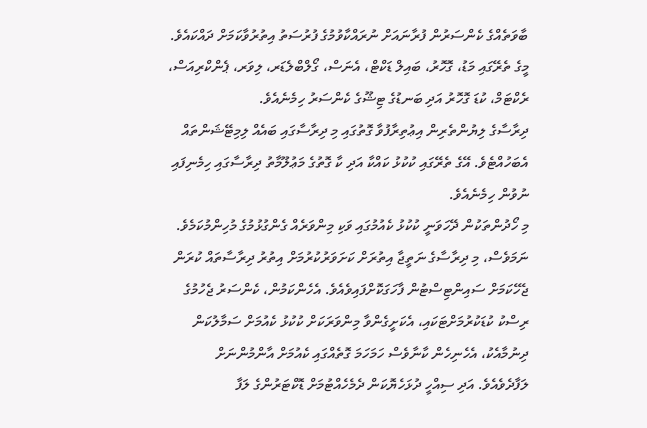ބާވަތެއްގެ ކެންސަރުން ފުރާނައަށް ނުރައްކާވުމުގެ ފުރުސަތު އިތުރުވާކަމަށް ދައްކައެވެ. މީގެ ތެރޭގައި މަޑު، ގޮހޮރު، ބައިލް ޑަކްޓް، އެނަސް، ގޯލްބްލެޑަރ، ލިވަރ، ޕެންކްރިއަސް، ރެކްޓަމް، ކުޑަ ގޮހޮރު އަދި ބަނޑުގެ ޓިޝޫގެ ކެންސަރު ހިމެނެއެވެ.
ދިރާސާގެ ލިޔުންތެރިން އިޢުތިރާފުވާ ގޮތުގައި މި ދިރާސާގައި ބައެއް ލިމިޓޭޝަންތައް އެބަހުއްޓެވެ. އޭގެ ތެރޭގައި ކުކުޅު ކައްކާ އަދި ކާ ގޮތުގެ މަޢުލޫމާތު ދިރާސާގައި ހިމެނިފައި ނުވުން ހިމެނެއެވެ.
މި ހޯދުންތަކުން ދޭހަވަނީ ކުކުޅު ކެއުމުގައި ވަކި މިންވަރެއް ގެންގުޅުމުގެ މުހިންމުކަމެވެ. ނަމަވެސް، މި ދިރާސާގެ ނަތީޖާ އިތުރަށް ކަށަވަރުކުރުމަށް އިތުރު ދިރާސާތައް ކުރަން ޖެހޭކަމަށް ސައިންޓިސްޓުން ފާހަގަކޮށްފައިވެއެވެ. އެހެންކަމުން، ކެންސަރު ޖެހުމުގެ ރިސްކު ކުޑަކުރުމަށްޓަކައި، އެކަށީގެންވާ މިންވަރަކަށް ކުކުޅު ކެއުމަށް ސަމާލުކަން ދިނުމާއެކު، އެހެނިހެން ކާނާވެސް ހަމަހަމަ ގޮތެއްގައި ކެއުމަށް އާންމުންނަށް ލަފާދެވެއެވެ. އަދި ސިއްހީ ދުޅަހެޔޮކަން ދެމެހެއްޓުމަށް ޑޮކްޓަރުންގެ ލަފާ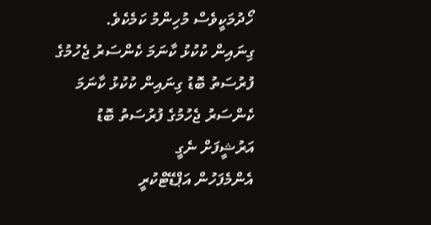ހޯދުމަކީވެސް މުހިންމު ކަމެކެވެ.
ގިނައިން ކުކުޅު ކާނަމަ ކެންސަރު ޖެހުމުގެ ފުރުސަތު ބޮޑު ގިނައިން ކުކުޅު ކާނަމަ ކެންސަރު ޖެހުމުގެ ފުރުސަތު ބޮޑު
އަރުޝީފަށް ނެގީ
އެންމެފަހުން އަޕްޑޭޓްކުރީ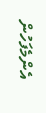އެންމެފަހުން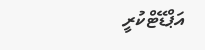އަޕްޑޭޓްކުރީ